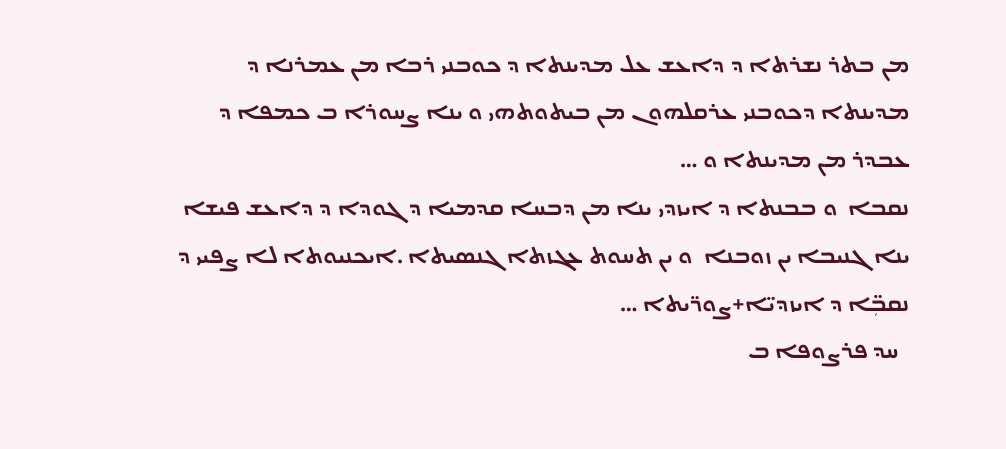ܡܢ ܒܬܪ ܢܫܪܬܐ ܕ ܕܐܥܫ ܥܠ ܡܕܝܢܬܐ ܕ ܟܘܒܢܝ ܪܒܐ ܡܢ ܥܡܪܢܐ ܕ ܡܕܝܢܬܐ ܕܟܘܒܢܝ ܥܪܩܠܗܘܢ ܡܢ ܒܝܬܘܬܗܝ ܘ ܝܢܐ ܨܚܘܪܐ ܒ ܟܡܦܐ ܕ ܥܒܕܪ ܡܢ ܡܕܝܢܬܐ ܘ …
ܢܩܒܐ  ܘ ܒܒܢܬܐ ܕ ܐܝܙܕܝ ܝܢܐ ܡܢ ܕܒܚܐ ܩܕܡܝܐ ܕ ܓܘܕܐ ܕ ܕܐܥܫ ܦܝܫܐ ܝܢܐ ܓܢܝܒܐ ܝܢ ܙܘܒܢܐ  ܘ ܝܢ ܬܚܘܬ ܥܓܙܬܐ ܓܢܣܝܬܐ .ܐܝܟܢܝܘܬܐ ܠܐ ܨܦܝܝ ܕ ܢܩܒܼ̈ܐ ܕ ܐܝܙܕܝ̈ܐ+ܨܘܪ̈ܝܬܐ …
  ܚܕ ܦܪܨܘܦܐ ܒ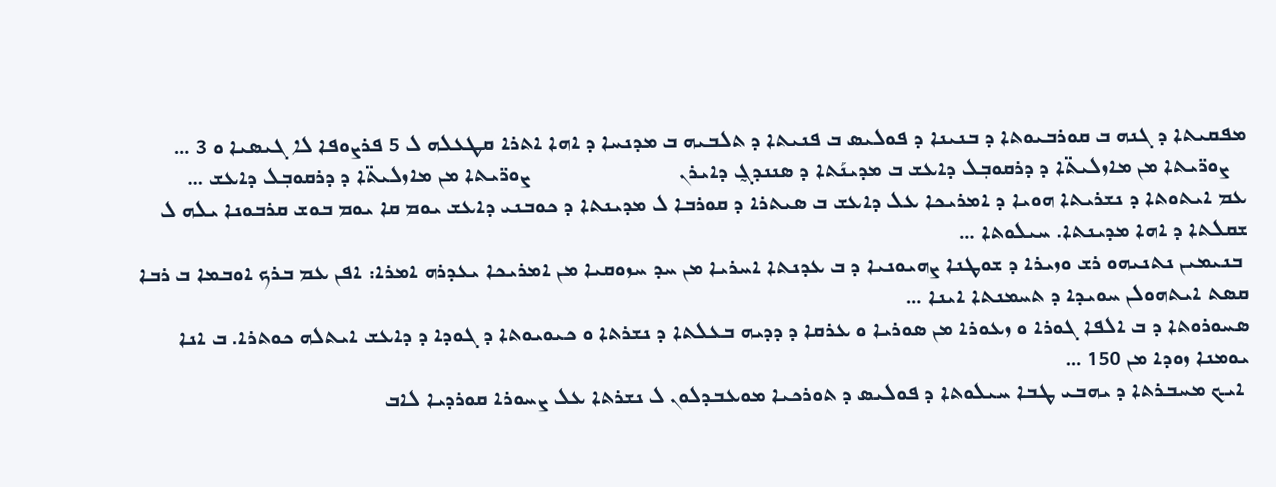ܡܦܩܝܬܐ ܕ ܓܢܗ ܒ ܩܘܪܒܝܘܬܐ ܕ ܒܢܝܢܐ ܕ ܦܘܠܝܣ ܒ ܦܢܝܬܐ ܕ ܬܠܒܝܗ ܒ ܡܕܢܚܐ ܕ ܐܗܐ ܐܬܪܐ ܩܛܥܠܗ ܠ 5 ܦܪܨܘܦܐ ܠܐ ܓܝܣܝܐ ܘ 3 …
   ܨܘܪ̈ܝܬܐ ܡܢ ܡܐܙܠܝܬ̈ܐ ܕ ܕܪܩܘܒܼܠ ܕܐܥܫ ܒ ܡܕܝܢܰܬܐ ܕ ܣܢܢܕܓ̰ ܕܐܝܪܢ                          ܨܘܪ̈ܝܬܐ ܡܢ ܡܐܙܠܝܬ̈ܐ ܕ ܕܪܩܘܒܼܠ ܕܐܥܫ …
ܥܡ ܐܝܬܘܬܐ ܕ ܢܫܪܝܬܐ ܗܘܝܐ ܕ ܐܡܪܝܟܐ ܥܠ ܕܐܥܫ ܒ ܣܝܬܪܐ ܕ ܩܘܪܒܐ ܠ ܡܕܝܢܬܐ ܕ ܟܘܒܢܝ ܕܐܥܫ ܝܘܡ ܩܐ ܝܘܡ ܒܘܫ ܩܪܒܘܢܐ ܝܠܗ ܠ ܫܩܠܬܐ ܕ ܐܗܐ ܡܕܝܢܬܐ. ܚܝܠܘܬܐ …
 ܒܢܝܡܝܢ ܢܬܢܝܗܘ ܪܫ ܘܙܝܪܐ ܕ ܫܘܛܢܐ ܨܗܝܘܢܝܐ ܕ ܒ ܥܕܢܬܐ ܐܚܪܝܐ ܡܢ ܚܕ ܚܙܘܩܝܐ ܡܢ ܐܡܪܝܟܐ ܝܥܕܪܗ ܐܡܪܐ: ܐܦܢ ܥܡ ܒܪܟ ܐܘܒܡܐ ܒ ܪܒܐ ܩܣܬ ܐܝܬܗܘܠܢ ܚܘܝܕܐ ܕ ܬܚܡܢܬܐ ܐܝܢܐ …
ܣܚܘܪܘܬܐ ܕ ܒ ܐܠܦܐ ܓܘܪܐ ܘ ܙܥܘܪܐ ܡܢ ܣܘܪܝܐ ܘ ܥܪܩܐ ܕ ܕܕܝܗ ܒܥܠܬܐ ܕ ܢܫܪܬܐ ܘ ܟܝܘܝܘܬܐ ܕ ܓܘܕܐ ܕ ܕܐܥܫ ܐܝܬܠܗ ܟܘܬܪܐ. ܒ ܐܢܐ ܝܘܡܢܐ ܙܘܕܐ ܡܢ 150 …
 ܐܝܟ ܡܚܒܪܬܐ ܕ ܝܗܒܝ ܛܒܐ ܚܝܠܘܬܐ ܕ ܦܘܠܝܣ ܕ ܬܘܪܟܝܐ ܡܘܥܒܕܠܘܢ ܠ ܢܫܪܬܐ ܥܠ ܨܚܘܪܐ ܩܘܪܕܝܐ ܠܐܒ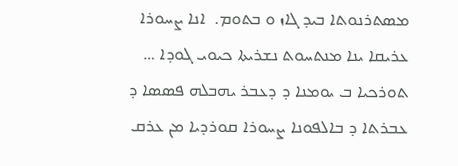ܡܣܬܪܢܘܬܐ ܒܝܕ ܓܐܙ ܘ ܒܬܘܡ.  ܐܢܐ ܨܚܘܪܐ ܥܪܝܩܐ ܝܢܐ ܡܢܬܚܘܬ ܢܫܪܝܬܐ ܟܝܘܝ ܓܘܕܐ …
ܬܘܪܟܝܐ ܒ ܝܘܡܢܐ ܕ ܕܥܒܪ ܝܗܒܠܗ ܦܣܣܐ ܕ ܥܒܪܬܐ ܕ ܒܐܠܦܘܢܐ ܨܚܘܪܐ ܩܘܪܕܝܐ ܡܢ ܥܪܩ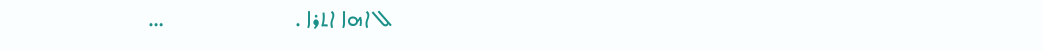ܠ ܐܗܐ ܐܬܪܐ .                       …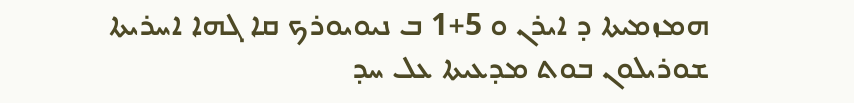ܗܡܙܡܝܬܐ ܕ ܐܝܪܢ ܘ 5+1 ܒ ܢܝܘܝܘܪܟ ܩܐ ܓܗܐ ܐܚܪܝܬܐ ܫܘܪܝܠܘܢ ܒܘܬ ܡܕܥܝܬܐ ܥܠ ܚܕ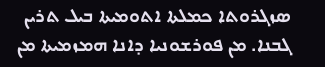ܣܙܓܪܘܬܐ ܟܡܠܬܐ ܐܬܘܡܝܬܐ ܒܝܠ ܬܪܝܢ ܓܒܢܐ. ܡܢ ܦܘܪܫܘܢܝܐ ܕܐܢܐ ܗܡܙܡܝܬܐ ܡܢ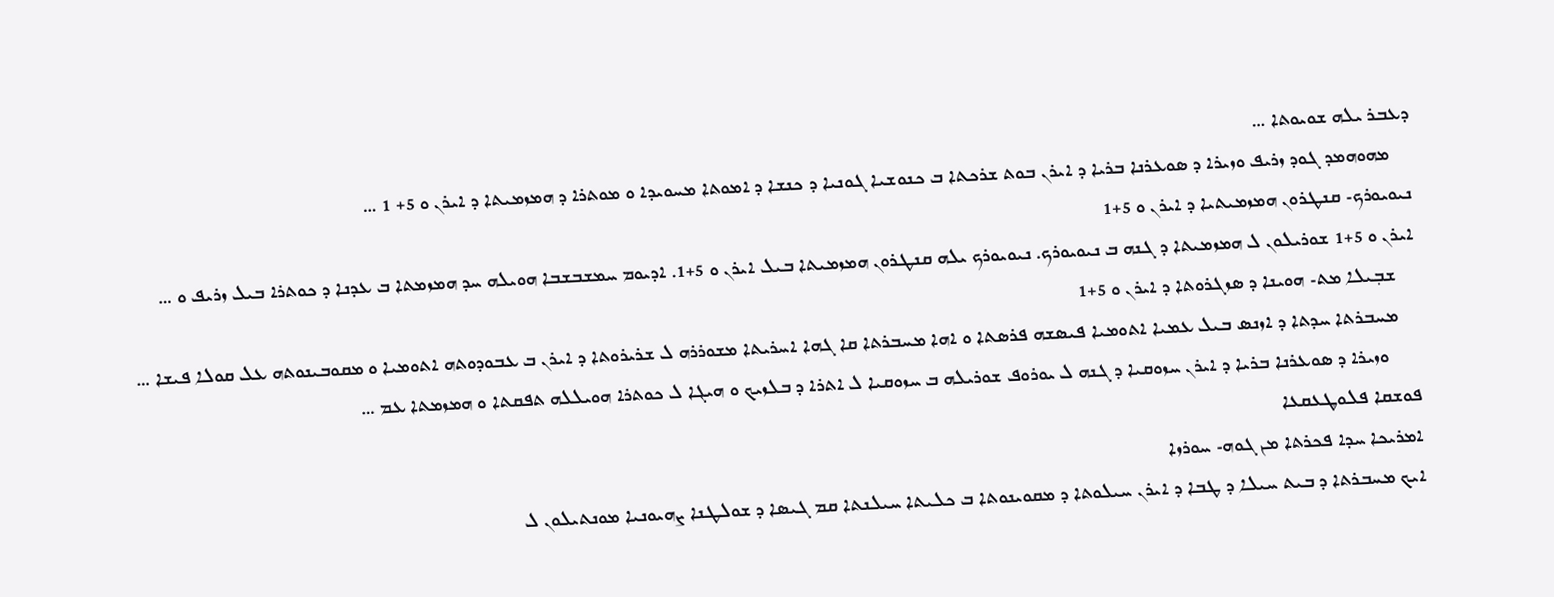ܕܥܒܪ ܝܠܗ ܫܘܝܘܬܐ …
    ܡܗܘܗܡܕ ܓܘܕ ܙܪܝܦ ܘܙܝܪܐ ܕ ܣܘܥܪܢܐ ܒܪܝܐ ܕ ܐܝܪܢ ܒܘܬ ܫܪܟܬܐ ܒ ܟܢܘܫܝܐ ܓܘܢܝܐ ܕ ܟܢܫܐ ܕ ܐܡܘܬܐ ܡܚܘܝܕܐ ܘ ܡܘܬܪܐ ܕ ܗܡܙܡܝܬܐ ܕ ܐܝܪܢ ܘ 5+ 1 …
ܢܝܘܝܘܪܟ- ܩܢܛܪܘܢ ܗܡܙܡܝܬܝܐ ܕ ܐܝܪܢ ܘ 5+1
ܐܝܪܢ ܘ 5+1 ܫܘܪܝܠܘܢ ܠ ܗܡܙܡܝܬܐ ܕ ܓܢܗ ܒ ܢܝܘܝܘܪܟ. ܢܝܘܝܘܪܟ ܝܠܗ ܩܢܛܪܘܢ ܗܡܙܡܝܬܐ ܒܝܠ ܐܝܪܢ ܘ 5+1. ܐܕܝܘܡ ܚܡܫܒܫܒܐ ܗܘܝܠܗ ܚܕ ܗܡܙܡܬܐ ܒ ܥܕܢܐ ܕ ܟܘܬܪܐ ܒܝܠ ܙܪܝܦ ܘ …
    ܫܒܼܝܠܐ ܡܬ- ܗܘܝܢܐ ܕ ܣܙܓܪܘܬܐ ܕ ܐܝܪܢ ܘ 5+1
    ܡܚܒܪܬܐ ܚܕܬܐ ܕ ܐܙܢܣ ܒܝܠ ܥܡܝܐ ܐܬܘܡܝܐ ܦܝܣܫܗ ܦܪܣܬܐ ܘ ܐܗܐ ܡܚܒܪܬܐ ܩܐ ܓܗܐ ܐܚܪܝܬܐ ܡܫܘܪܪܗ ܠ ܫܪܝܪܘܬܐ ܕ ܐܝܪܢ ܒ ܥܒܘܕܘܬܗ ܐܬܘܡܝܐ ܘ ܡܩܘܒܝܢܘܬܗ ܥܠ ܩܘܠܐ ܦܝܫܐ …
      ܘܙܝܪܐ ܕ ܣܘܥܪܢܐ ܒܪܝܐ ܕ ܐܝܪܢ ܚܙܘܩܝܐ ܕ ܓܢܗ ܠ ܝܘܪܘܦ ܫܘܪܝܠܗ ܒ ܚܙܘܩܝܐ ܠ ܐܬܪܐ ܕ ܒܠܙܝܟ ܘ ܗܝܓܐ ܠ ܟܘܬܪܐ ܗܘܝܠܠܗ ܬܦܩܬܐ ܘ ܗܡܙܡܬܐ ܥܡ …
ܦܘܫܩܐ ܦܠܘܜܥܩܥܐ
ܐܡܪܝܟܐ ܚܕܐ ܦܟܪܬܐ ܡܢ ܓܘܗ- ܚܘܪܙܐ
ܐܝܟ ܡܚܒܪܬܐ ܕ ܒܝܬ ܚܝܠܐ ܕ ܛܒܐ ܕ ܐܝܪܢ ܚܝܠܘܬܐ ܕ ܡܩܘܝܢܘܬܐ ܒ ܟܠܝܬܐ ܚܝܠܢܬܐ ܩܡ ܓܝܣܐ ܕ ܫܘܠܛܢܐ ܨܗܝܘܢܝܐ ܡܘܢܬܝܠܘܢ ܠ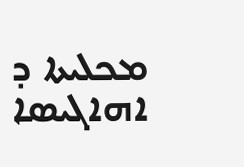ܡܟܠܝܬܐ ܕ ܐܗܐܓܝܣܐ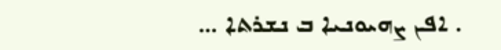. ܐܦܢ ܨܗܝܘܢܝܐ ܒ ܢܫܪܬܐ …